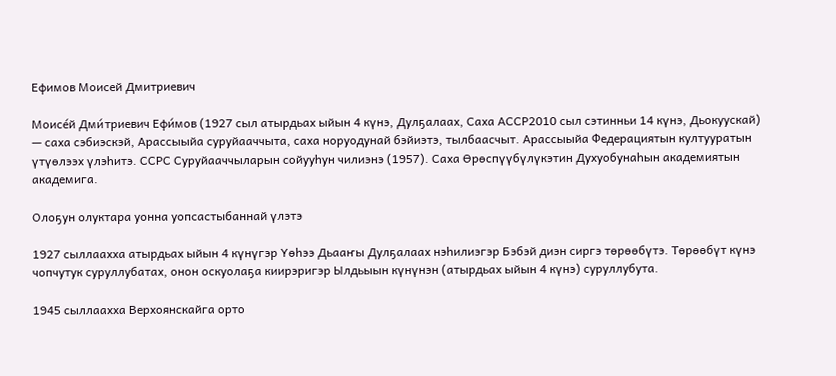Ефимов Моисей Дмитриевич

Моисе́й Дми́триевич Ефи́мов (1927 сыл атырдьах ыйын 4 күнэ, Дулҕалаах, Саха АССР2010 сыл сэтинньи 14 күнэ, Дьокуускай) — саха сэбиэскэй, Арассыыйа суруйааччыта, саха норуодунай бэйиэтэ, тылбаасчыт. Арассыыйа Федерациятын култууратын үтүөлээх үлэһитэ. ССРС Суруйааччыларын сойууһун чилиэнэ (1957). Саха Өрөспүүбүлүкэтин Духуобунаһын академиятын академига.

Олоҕун олуктара уонна уопсастыбаннай үлэтэ

1927 сыллаахха атырдьах ыйын 4 күнүгэр Үөһээ Дьааҥы Дулҕалаах нэһилиэгэр Бэбэй диэн сиргэ төрөөбүтэ. Төрөөбүт күнэ чопчутук суруллубатах, онон оскуолаҕа киирэригэр Ылдьыын күнүнэн (атырдьах ыйын 4 күнэ) суруллубута.

1945 сыллаахха Верхоянскайга орто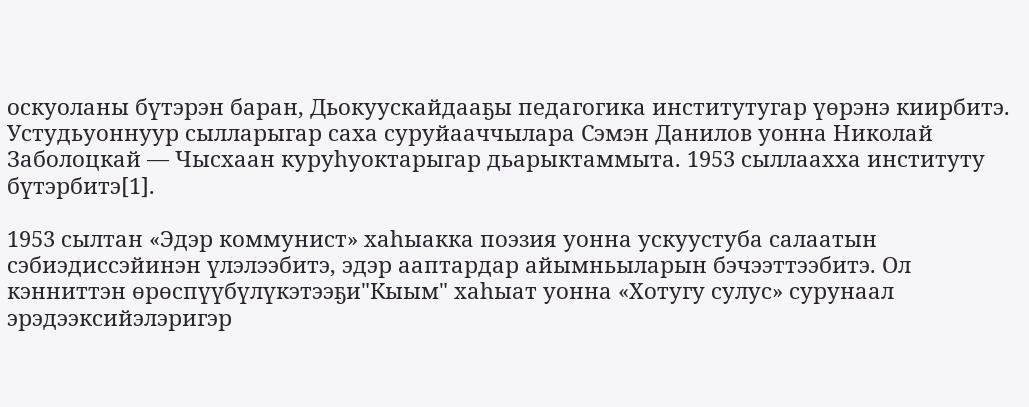оскуоланы бүтэрэн баран, Дьокуускайдааҕы педагогика институтугар үөрэнэ киирбитэ. Устудьуоннуур сылларыгар саха суруйааччылара Сэмэн Данилов уонна Николай Заболоцкай — Чысхаан куруһуоктарыгар дьарыктаммыта. 1953 сыллаахха институту бүтэрбитэ[1].

1953 сылтан «Эдэр коммунист» хаһыакка поэзия уонна ускуустуба салаатын сэбиэдиссэйинэн үлэлээбитэ, эдэр ааптардар айымньыларын бэчээттээбитэ. Ол кэнниттэн өрөспүүбүлүкэтээҕи"Кыым" хаһыат уонна «Хотугу сулус» сурунаал эрэдээксийэлэригэр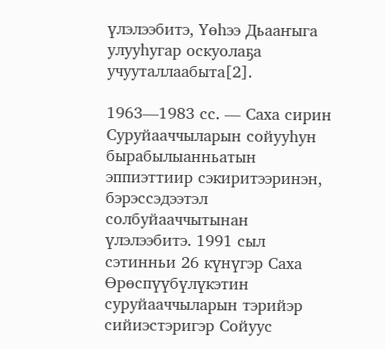үлэлээбитэ, Үөһээ Дьааҥыга улууһугар оскуолаҕа учууталлаабыта[2].

1963—1983 сс. — Саха сирин Суруйааччыларын сойууһун бырабылыанньатын эппиэттиир сэкиритээринэн, бэрэссэдээтэл солбуйааччытынан үлэлээбитэ. 1991 сыл сэтинньи 26 күнүгэр Саха Өрөспүүбүлүкэтин суруйааччыларын тэрийэр сийиэстэригэр Сойуус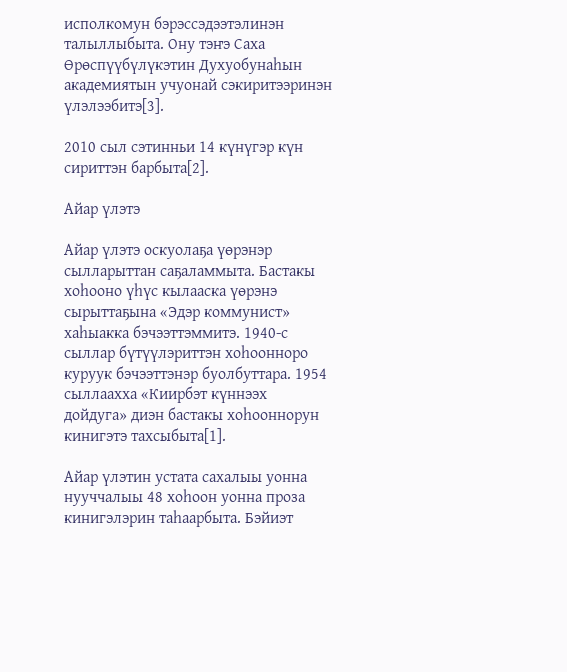исполкомун бэрэссэдээтэлинэн талыллыбыта. Ону тэҥэ Саха Өрөспүүбүлүкэтин Духуобунаһын академиятын учуонай сэкиритээринэн үлэлээбитэ[3].

2010 сыл сэтинньи 14 күнүгэр күн сириттэн барбыта[2].

Айар үлэтэ

Айар үлэтэ оскуолаҕа үөрэнэр сылларыттан саҕаламмыта. Бастакы хоһооно үһүс кылааска үөрэнэ сырыттаҕына «Эдэр коммунист» хаһыакка бэчээттэммитэ. 1940-с сыллар бүтүүлэриттэн хоһоонноро куруук бэчээттэнэр буолбуттара. 1954 сыллаахха «Киирбэт күннээх дойдуга» диэн бастакы хоһооннорун кинигэтэ тахсыбыта[1].

Айар үлэтин устата сахалыы уонна нууччалыы 48 хоһоон уонна проза кинигэлэрин таһаарбыта. Бэйиэт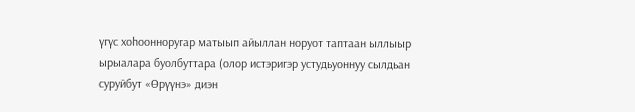үгүс хоһоонноругар матыып айыллан норуот таптаан ыллыыр ырыалара буолбуттара (олор истэригэр устудьуоннуу сылдьан суруйбут «Өрүүнэ» диэн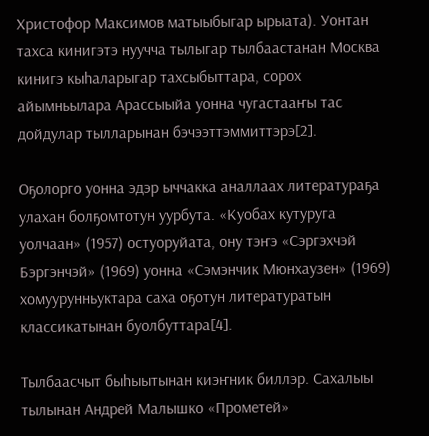Христофор Максимов матыыбыгар ырыата). Уонтан тахса кинигэтэ нуучча тылыгар тылбаастанан Москва кинигэ кыһаларыгар тахсыбыттара, сорох айымньылара Арассыыйа уонна чугастааҥы тас дойдулар тылларынан бэчээттэммиттэрэ[2].

Оҕолорго уонна эдэр ыччакка аналлаах литератураҕа улахан болҕомтотун уурбута. «Куобах кутуруга уолчаан» (1957) остуоруйата, ону тэҥэ «Сэргэхчэй Бэргэнчэй» (1969) уонна «Сэмэнчик Мюнхаузен» (1969) хомуурунньуктара саха оҕотун литературатын классикатынан буолбуттара[4].

Тылбаасчыт быһыытынан киэҥник биллэр. Сахалыы тылынан Андрей Малышко «Прометей»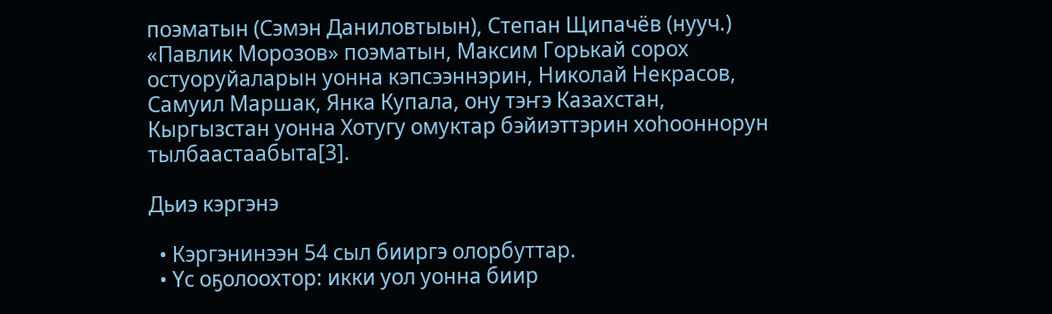поэматын (Сэмэн Даниловтыын), Степан Щипачёв (нууч.) «Павлик Морозов» поэматын, Максим Горькай сорох остуоруйаларын уонна кэпсээннэрин, Николай Некрасов, Самуил Маршак, Янка Купала, ону тэҥэ Казахстан, Кыргызстан уонна Хотугу омуктар бэйиэттэрин хоһооннорун тылбаастаабыта[3].

Дьиэ кэргэнэ

  • Кэргэнинээн 54 сыл бииргэ олорбуттар.
  • Үс оҕолоохтор: икки уол уонна биир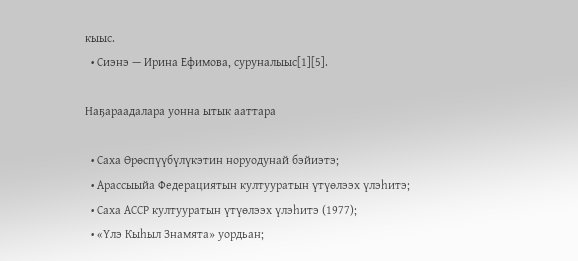кыыс.
  • Сиэнэ — Ирина Ефимова, суруналыыс[1][5].

Наҕараадалара уонна ытык ааттара

  • Саха Өрөспүүбүлүкэтин норуодунай бэйиэтэ;
  • Арассыыйа Федерациятын култууратын үтүөлээх үлэһитэ;
  • Саха АССР култууратын үтүөлээх үлэһитэ (1977);
  • «Үлэ Кыһыл Знамята» уордьан;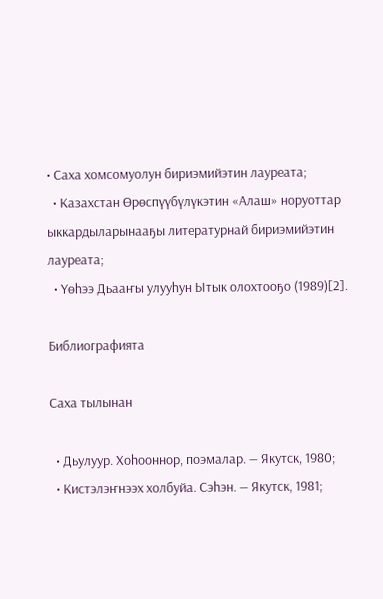• Саха хомсомуолун бириэмийэтин лауреата;
  • Казахстан Өрөспүүбүлүкэтин «Алаш» норуоттар ыккардыларынааҕы литературнай бириэмийэтин лауреата;
  • Үөһээ Дьааҥы улууһун Ытык олохтооҕо (1989)[2].

Библиографията

Саха тылынан

  • Дьулуур. Хоhооннор, поэмалар. — Якутск, 1980;
  • Кистэлэҥнээх холбуйа. Сэhэн. — Якутск, 1981;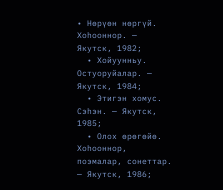• Нөрүөн нөргүй. Хоhооннор. — Якутск, 1982;
  • Хойуунньу. Остуоруйалар. — Якутск, 1984;
  • Этигэн хомус. Сэhэн. — Якутск, 1985;
  • Олох өрөгөйө. Хоhооннор, поэмалар, сонеттар. — Якутск, 1986;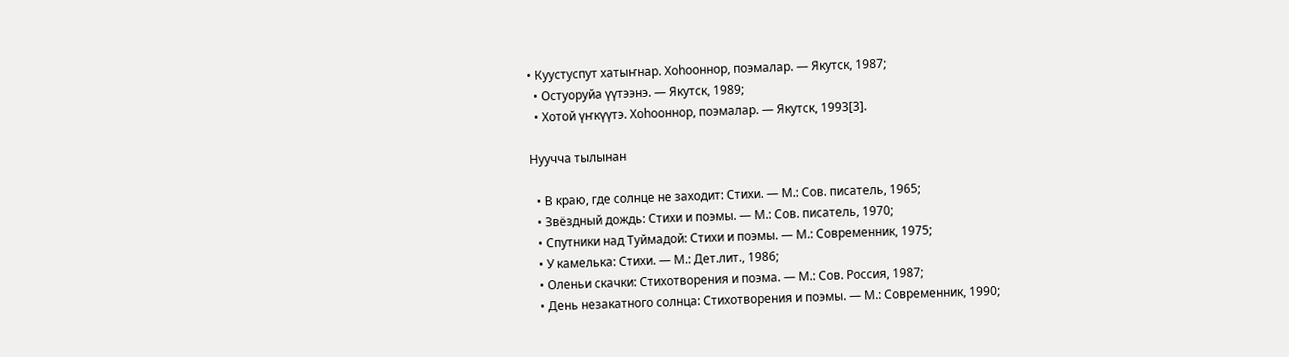• Куустуспут хатыҥнар. Хоhооннор, поэмалар. — Якутск, 1987;
  • Остуоруйа үүтээнэ. — Якутск, 1989;
  • Хотой үҥкүүтэ. Хоhооннор, поэмалар. — Якутск, 1993[3].

Нуучча тылынан

  • В краю, где солнце не заходит: Стихи. — М.: Сов. писатель, 1965;
  • Звёздный дождь: Стихи и поэмы. — М.: Сов. писатель, 1970;
  • Спутники над Туймадой: Стихи и поэмы. — М.: Современник, 1975;
  • У камелька: Стихи. — М.: Дет.лит., 1986;
  • Оленьи скачки: Стихотворения и поэма. — М.: Сов. Россия, 1987;
  • День незакатного солнца: Стихотворения и поэмы. — М.: Современник, 1990;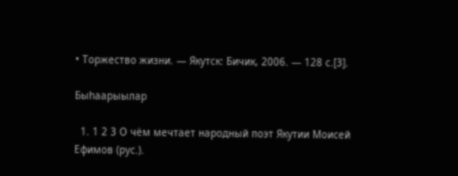• Торжество жизни. — Якутск: Бичик, 2006. — 128 с.[3].

Быһаарыылар

  1. 1 2 3 О чём мечтает народный поэт Якутии Моисей Ефимов (рус.).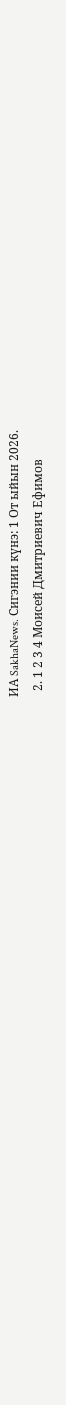ИА SakhaNews. Сигэнии күнэ: 1 От ыйын 2026.
  2. 1 2 3 4 Моисей Дмитриевич Ефимов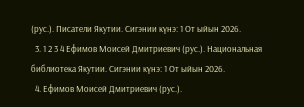(рус.). Писатели Якутии. Сигэнии күнэ: 1 От ыйын 2026.
  3. 1 2 3 4 Ефимов Моисей Дмитриевич (рус.). Национальная библиотека Якутии. Сигэнии күнэ: 1 От ыйын 2026.
  4. Ефимов Моисей Дмитриевич (рус.).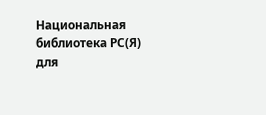Национальная библиотека РС(Я) для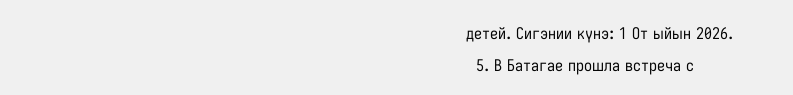детей. Сигэнии күнэ: 1 От ыйын 2026.
  5. В Батагае прошла встреча с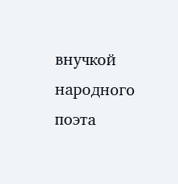внучкой народного поэта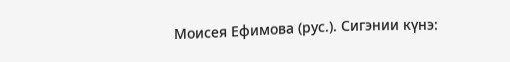Моисея Ефимова (рус.). Сигэнии күнэ: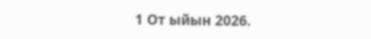1 От ыйын 2026.